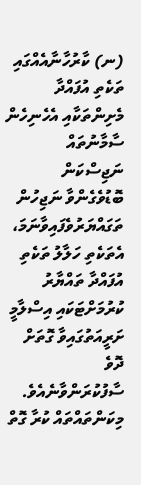(ނ) ކާރުހާނާއެއްގައި ތަކެތި އުފައްދާ މެށިންތަކާއި އެހެނިހެން ސާމާނުތައް ނަޖިސްކަން ބޮޑުވެގެންވާ ނަޖިހުން ތަގައްޔަރުވެފައިވާނަމަ، އެތަކެތި ހަލާލު ތަކެތި އުފައްދާ ތައްޔާރު ކުރުމަށްޓަކައި އިސްލާމީ ށަރީއަތުގައިވާ ގޮތަށް ދޮވެ ސާފުކުރަންވާނެއެވެ. މިކަންތައްތައް ކުރާ ގޮތް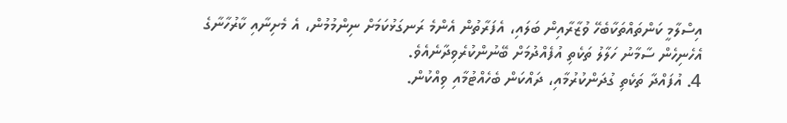އިސްލާމީ ކަންތައްތަކާބެހޭ ވުޒާރާއިން ބަލައި، އެފަރާތުން އެންމެ ރަނގަޅުކަމަށް ނިންމުމުން، އެ މެށިނާއި ކާރުހާނާގެ އެހެނިހެން ސާމާނު ހަލާލު ތަކެތި އުފެއްދުމަށް ބޭނުންކުރެވިދާނެއެވެ.
4. އުފައްދާ ތަކެތި ގުދަންކުރުމާއި، ދައްކަން ބެހެއްޓުމާއި ވިއްކުން.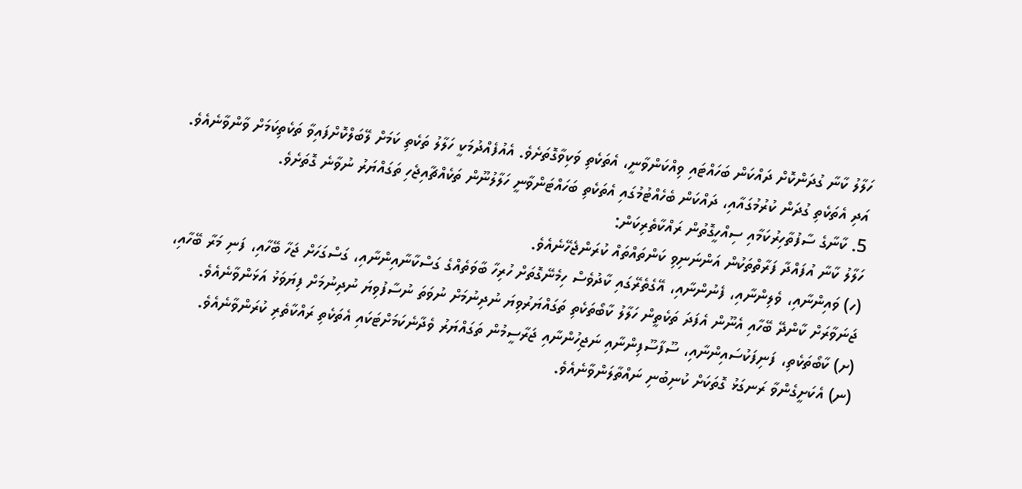ހަލާލު ކާނާ ގުދަންކޮށް ދައްކަން ބަހައްޓައި ވިއްކަންވާނީ، އެތަކެތި ވަކިވާގޮތަށެވެ. އެއުފެއްދުމަކީ ހަލާލު ތަކެތި ކަމަށް ލޭބަލްކޮށްފައިވާ ތަކެތިކަމަށް ވާންވާނެއެވެ. އަދި އެތަކެތި ގުދަން ކުރުމުގައާއި، ދައްކަން ބެހެއްޓުމުގައި އެތަކެތި ބަހައްޓަންވާނީ ހަލާލުނޫން ތަކެއްޗާއިޖެހި ތަގައްޔަރު ނުވާނެ ގޮތަށެވެ.
5. ކާނާގެ ސާފުތާހިރުކަމާއި ސިއްހީގޮތުން ރައްކާތެރިކަން:
ހަލާލު ކާނާ އުފައްދާ ފަރާތްތަކުން އަންނަނިވި ކަންތައްތައް ކުރަންޖެހޭނެއެވެ.
(ހ) ވައިންނާއި، ވެލިންނާއި، ފެނުންނާއި، އޭގެތެރޭގައި ކާދުވެސް ހިމެނޭގޮތަށް ހުރިހާ ބާވަތެއްގެ ގަސްކާނާއިންނާއި، ގަސްގަހަށް ޖަހާ ބޭހާއި، ފަނި މަރާ ބޭހާއި، ޖަނަވާރަށް ކާންދޭ ބޭހާއި އެނޫން އެފަދަ ތަކެތީން ހަލާލު ކާބޯތަކެތި ތަގައްޔަރުވިޔަ ނުދިނުމަށް ނުވަތަ ނުސާފުވިޔަ ނުދިނުމަށް ފިޔަވަޅު އަޅަންވާނެއެވެ.
(ށ) ކާބޯތަކެތި، ފަނިފަކުސައިންނާއި، ސޫފާސޫފިންނާއި ނަޖިހުންނާއި ޖަރާސީމުން ތަގައްޔަރު ވެދާނެކަމަށްޓަކައި އެތަކެތި ރައްކާތެރި ކުރަންވާނެއެވެ.
(ނ) އެކަށީގެންވާ ރަނގަޅު ގޮތަކަށް ކުނިބުނި ނައްތާލަންވާނެއެވެ.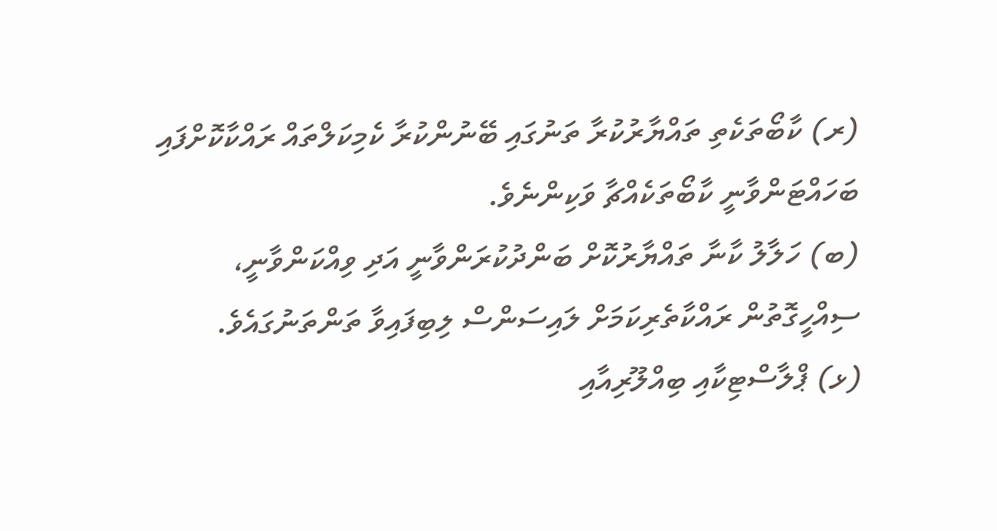(ރ) ކާބޯތަކެތި ތައްޔާރުކުރާ ތަނުގައި ބޭނުންކުރާ ކެމިކަލްތައް ރައްކާކޮށްފައި ބަހައްޓަންވާނީ ކާބޯތަކެއްޗާ ވަކިންނެވެ.
(ބ) ހަލާލު ކާނާ ތައްޔާރުކޮށް ބަންދުކުރަންވާނީ އަދި ވިއްކަންވާނީ، ސިއްހީގޮތުން ރައްކާތެރިކަމަށް ލައިސަންސް ލިބިފައިވާ ތަންތަނުގައެވެ.
(ޅ) ޕްލާސްޓިކާއި ބިއްލޫރިއާއި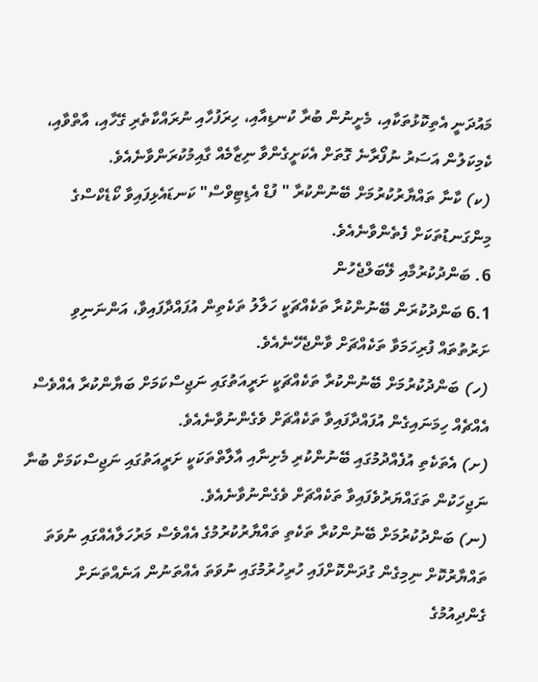މައުދަނީ އެތިކޮޅުތަކާއި، މެށީނުން ބުރާ ކުނޑިއާއި، ހިރަފުހާއި ނުރައްކާތެރި ގޭހާއި، އާތްވާއި، ކެމިކަލުން އަސަރު ނުފޯރާނެ ގޮތަށް އެކަށީގެންވާ ނިޒާމެއް ގާއިމުކުރަންވާނެއެވެ.
(ކ) ކާނާ ތައްޔާރުކުރުމަށް ބޭނުންކުރާ " ފުޑް އެޑިޓިވްސް" ކަނޑައެޅިފައިވާ ކޯޑެކްސްގެ މިންގަނޑުތަކަށް ފެތެންވާނެއެވެ.
6. ބަންދުކުރުމާއި ލޭބަލްޖެހުން
6.1 ބަންދުކުރަން ބޭނުންކުރާ ތަކެއްޗަކީ ހަލާލު ތަކެތިން އުފައްދާފައިވާ، އަންނަނިވި ށަރުތުތައް ފުރިހަމަވާ ތަކެއްޗަށް ވާންޖެހޭނެއެވެ.
(ހ) ބަންދުކުރުމަށް ބޭނުންކުރާ ތަކެއްޗަކީ ށަރީއަތުގައި ނަޖިސްކަމަށް ބަޔާންކުރާ އެއްވެސް އެއްޗެއް ހިމަނައިގެން އުފައްދާފައިވާ ތަކެއްޗަށް ވެގެންނުވާނެއެވެ.
(ށ) އެތަކެތި އުފެއްދުމުގައި ބޭނުންކުރި މެށިނާއި އާލާތްތަކަކީ ށަރީއަތުގައި ނަޖިސްކަމަށް ބުނާ ނަޖިހަކުން ތަގައްޔަރުވެފައިވާ ތަކެއްޗަށް ވެގެންނުވާނެއެވެ.
(ނ) ބަންދުކުރުމަށް ބޭނުންކުރާ ތަކެތި ތައްޔާރުކުރުމުގެ އެއްވެސް މަރުހަލާއެއްގައި ނުވަތަ ތައްޔާރުކޮށް ނިމިގެން ގުދަންކޮށްފައި ހުރިހުރުމުގައި ނުވަތަ އެއްތަނުން އަނެއްތަނަށް ގެންދިއުމުގެ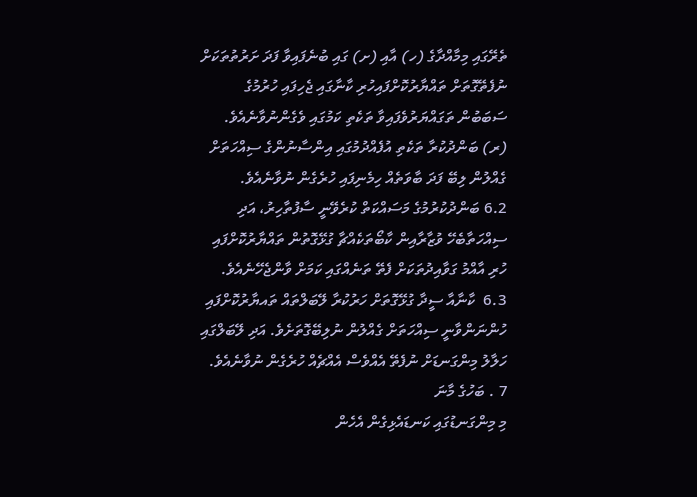ތެރޭގައި މިމާއްދާގެ (ހ) އާއި (ށ) ގައި ބުނެފައިވާ ފަދަ ށަރުތުތަކަށް ނުފެތޭގޮތަށް ތައްޔާރުކޮށްފައިހުރި ކާނާގައި ޖެހިފައި ހުރުމުގެ ސަބަބުން ތަގައްޔަރުވެފައިވާ ތަކެތި ކަމުގައި ވެގެންނުވާނެއެވެ.
(ރ) ބަންދުކުރާ ތަކެތި އުފެއްދުމުގައި އިންސާނުންގެ ސިއްހަތަށް ގެއްލުން ލިބޭ ފަދަ ބާވަތެއް ހިމެނިފައި ހުރެގެން ނުވާނެއެވެ.
6.2 ބަންދުކުރުމުގެ މަސައްކަތް ކުރެވޭނީ ސާފުތާހިރު، އަދި ސިއްހަތާބެހޭ ވުޒާރާއިން ކާބޯތަކެއްޗާ ގުޅޭގޮތުން ތައްޔާރުކޮށްފައި ހުރި އާއްމު ގަވާއިދުތަކަށް ފެތޭ ތަނެއްގައި ކަމަށް ވާންޖެހޭނެއެވެ.
6.3  ކާނާއާ ސީދާ ގުޅޭގޮތަށް ހަރުކުރާ ލޭބަލްތައް ތައޔާރުކޮށްފައި ހުންނަންވާނީ ސިއްހަތަށް ގެއްލުން ނުލިބޭގޮތަށެވެ. އަދި ލޭބަލްގައި ހަލާލު މިންގަނޑަށް ނުފެތޭ އެއްވެސް އެއްޗެއް ހުރެގެން ނުވާނެއެވެ.
7 . ބަހުގެ މާނަ
މި މިންގަނޑުގައި ކަނޑައެޅިގެން އެހެން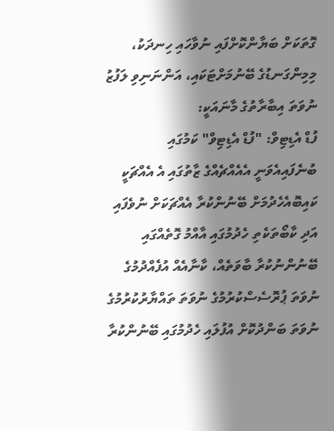ގޮތަކަށް ބަޔާންކޮށްފައި ނުވާހައި ހިނދަކު، މިމިންގަނޑުގެ ބޭނުމަށްޓަކައި، އަންނަނިވި ލަފުޒު ނުވަތަ އިބާރާތުގެ މާނައަކީ:
ފުޑް އެޑިޓިވް: "ފުޑް އެޑިޓިވް" ކަމުގައި ބުނެފައިއެވަނީ އެއެއްޗެއްގެ ޒާތުގައި އެ އެއްޗަކީ ކައިބޮއެހެދުމަށް ބޭނުންކުރާ އެއްޗަކަށް ނުވެފައި އަދި ކާބޯތަކެތި ހެދުމުގައި އާއްމު ގޮތެއްގައި ބޭނުންނުކުރާ ބާވަތެއް، ކާނާއެއް އުފެއްދުމުގެ ނުވަތަ ޕުރޮސެސްކުރުމުގެ ނުވަތަ ތައްޔާރުކުރުމުގެ ނުވަތަ ބަންދުކޮށް އުފުލައި ހެދުމުގައި ބޭނުންކުރާ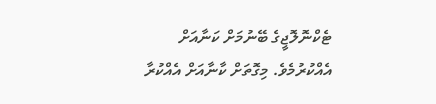ޓެކްނޮލޮޖީގެ ބޭނުމަށް ކަނާއަށް އެއްކުރުމެވެ. މިގޮތަށް ކާނާއަށް އެއްކުރާ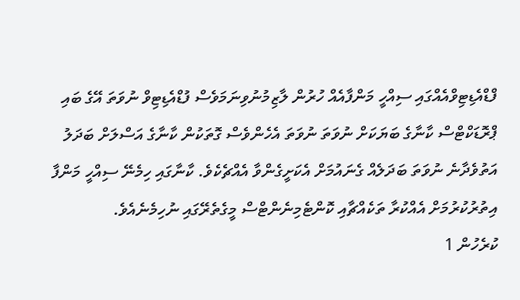ފްޑްއެޑިޓިވްއެއްގައި ސިއްހީ މަންފާއެއް ހުރުން ލާޒިމުނުވިނަމަވެސް ފުޑްއެޑިޓިވް ނުވަތަ އޭގެ ބައި ޕްރޮޑަކްޓްސް ކާނާގެ ބަޔަކަށް ނުވަތަ ނުވަތަ އެހެންވެސް ގޮތަކުން ކާނާގެ އަސްލަށް ބަދަލު އަތުވެދާނެ ނުވަތަ ބަދަލެއް ގެނައުމަށް އެކަށީގެންވާ އެއްޗެކެވެ. ކާނާގައި ހިމެނޭ ސިއްހީ މަންފާ އިތުރުކުރުމަށް އެއްކުރާ ތަކެއްޗާއި ކޮންޓެމިނެންޓްސް މީގެތެރޭގައި ނުހިމެނެއެވެ.
ކުރެހުން 1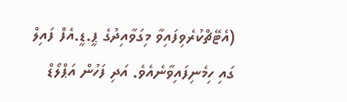(އެޓޭޗްކުރެވިފައިވާ މިގަވާއިދުގެ ޕީ.ޑީ.އެފް ފައިލް ގައި ހިމެނިފައިވާނެއެވެ. އަދި ފަހުން އަޕްލޯޑް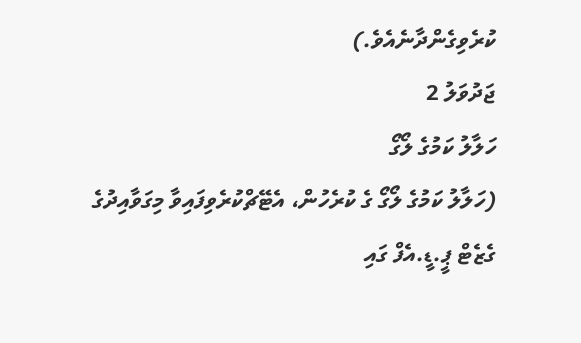ކުރެވިގެންދާނެއެވެ.)
ޖަދުވަލު 2
ހަލާލު ކަމުގެ ލޯގޯ
(ހަލާލު ކަމުގެ ލޯގޯ ގެ ކުރެހުން، އެޓޭޗްކުރެވިފައިވާ މިގަވާއިދުގެ ގެޒެޓް ޕީ.ޑީ.އެފް ގައި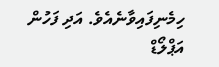ހިމެނިފައިވާނެއެވެ. އަދި ފަހުން އަޕްލޯޑް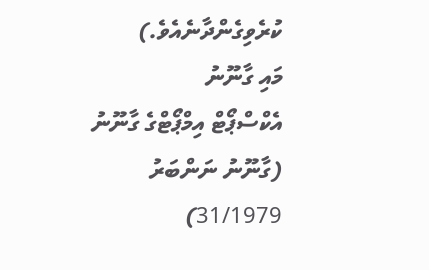ކުރެވިގެންދާނެއެވެ.)
މައި ގާނޫނު
އެކްސްޕޯޓް އިމްޕޯޓްގެ ގާނޫނު (ގާނޫނު ނަންބަރު 31/1979)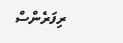ރިފަރެންސް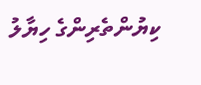ކިޔުންތެރިންގެ ހިޔާލު